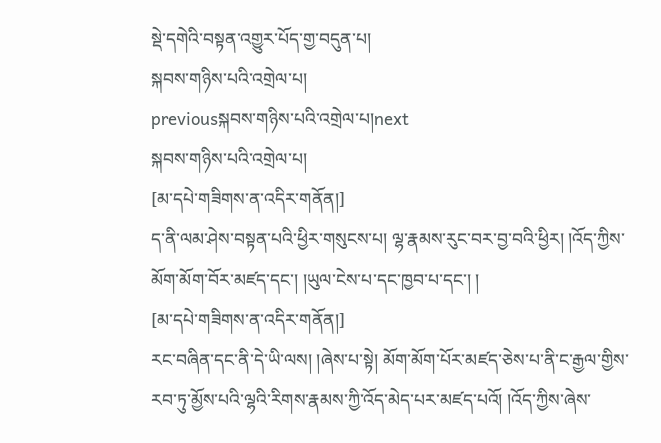སྡེ་དགེའི་བསྟན་འགྱུར་པོད་གྱ་བདུན་པ།
སྐབས་གཉིས་པའི་འགྲེལ་པ།
previousསྐབས་གཉིས་པའི་འགྲེལ་པ།next
སྐབས་གཉིས་པའི་འགྲེལ་པ།
[མ་དཔེ་གཟིགས་ན་འདིར་གནོན།]
ད་ནི་ལམ་ཤེས་བསྟན་པའི་ཕྱིར་གསུངས་པ། ལྷ་རྣམས་རུང་བར་བྱ་བའི་ཕྱིར། །འོད་ཀྱིས་མོག་མོག་བོར་མཛད་དང་། །ཡུལ་ངེས་པ་དང་ཁྱབ་པ་དང་། །
[མ་དཔེ་གཟིགས་ན་འདིར་གནོན།]
རང་བཞིན་དང་ནི་དེ་ཡི་ལས། །ཞེས་པ་སྟེ། མོག་མོག་པོར་མཛད་ཅེས་པ་ནི་ང་རྒྱལ་གྱིས་རབ་ཏུ་མྱོས་པའི་ལྷའི་རིགས་རྣམས་ཀྱི་འོད་མེད་པར་མཛད་པའོ། །འོད་ཀྱིས་ཞེས་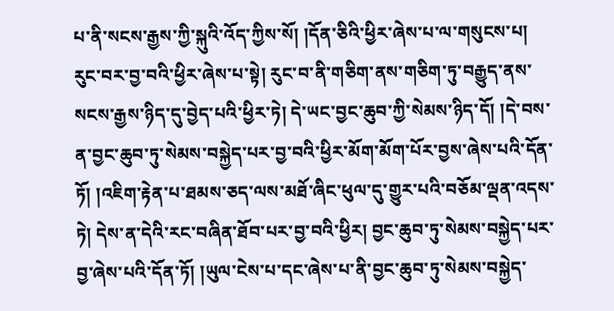པ་ནི་སངས་རྒྱས་ཀྱི་སྐུའི་འོད་ཀྱིས་སོ། །དོན་ཅིའི་ཕྱིར་ཞེས་པ་ལ་གསུངས་པ། རུང་བར་བྱ་བའི་ཕྱིར་ཞེས་པ་སྟེ། རུང་བ་ནི་གཅིག་ནས་གཅིག་ཏུ་བརྒྱུད་ནས་སངས་རྒྱས་ཉིད་དུ་བྱེད་པའི་ཕྱིར་ཏེ། དེ་ཡང་བྱང་ཆུབ་ཀྱི་སེམས་ཉིད་དོ། །དེ་བས་ན་བྱང་ཆུབ་ཏུ་སེམས་བསྐྱེད་པར་བྱ་བའི་ཕྱིར་མོག་མོག་པོར་བྱས་ཞེས་པའི་དོན་ཏོ། །འཇིག་རྟེན་པ་ཐམས་ཅད་ལས་མཐོ་ཞིང་ཕུལ་དུ་གྱུར་པའི་བཅོམ་ལྡན་འདས་ཏེ། དེས་ན་དེའི་རང་བཞིན་ཐོབ་པར་བྱ་བའི་ཕྱིར། བྱང་ཆུབ་ཏུ་སེམས་བསྐྱེད་པར་བྱ་ཞེས་པའི་དོན་ཏོ། །ཡུལ་ངེས་པ་དང་ཞེས་པ་ནི་བྱང་ཆུབ་ཏུ་སེམས་བསྐྱེད་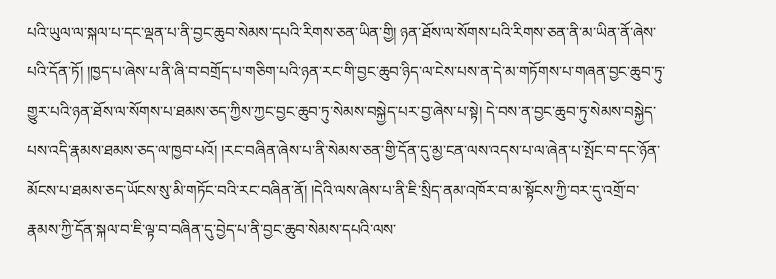པའི་ཡུལ་ལ་སྐལ་པ་དང་ལྡན་པ་ནི་བྱང་ཆུབ་སེམས་དཔའི་རིགས་ཅན་ཡིན་གྱི། ཉན་ཐོས་ལ་སོགས་པའི་རིགས་ཅན་ནི་མ་ཡིན་ནོ་ཞེས་པའི་དོན་ཏོ། །ཁྱད་པ་ཞེས་པ་ནི་ཞི་བ་བགྲོད་པ་གཅིག་པའི་ཉན་རང་གི་བྱང་ཆུབ་ཉིད་ལ་ངེས་པས་ན་དེ་མ་གཏོགས་པ་གཞན་བྱང་ཆུབ་ཏུ་གྱུར་པའི་ཉན་ཐོས་ལ་སོགས་པ་ཐམས་ཅད་ཀྱིས་ཀྱང་བྱང་ཆུབ་ཏུ་སེམས་བསྐྱེད་པར་བྱ་ཞེས་པ་སྟེ། དེ་བས་ན་བྱང་ཆུབ་ཏུ་སེམས་བསྐྱེད་པས་འདི་རྣམས་ཐམས་ཅད་ལ་ཁྱབ་པའོ། །རང་བཞིན་ཞེས་པ་ནི་སེམས་ཅན་གྱི་དོན་དུ་མྱ་ངན་ལས་འདས་པ་ལ་ཞེན་པ་སྤོང་བ་དང་ཉོན་མོངས་པ་ཐམས་ཅད་ཡོངས་སུ་མི་གཏོང་བའི་རང་བཞིན་ནོ། །དེའི་ལས་ཞེས་པ་ནི་ཇི་སྲིད་ནམ་འཁོར་བ་མ་སྟོངས་ཀྱི་བར་དུ་འགྲོ་བ་རྣམས་ཀྱི་དོན་སྐལ་བ་ཇི་ལྟ་བ་བཞིན་དུ་བྱེད་པ་ནི་བྱང་ཆུབ་སེམས་དཔའི་ལས་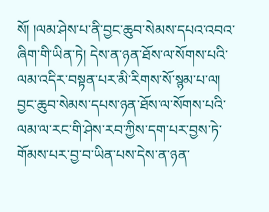སོ། །ལམ་ཤེས་པ་ནི་བྱང་ཆུབ་སེམས་དཔའ་འབའ་ཞིག་གི་ཡིན་ཏེ། དེས་ན་ཉན་ཐོས་ལ་སོགས་པའི་ལམ་འདིར་བསྟན་པར་མི་རིགས་སོ་སྙམ་པ་ལ། བྱང་ཆུབ་སེམས་དཔས་ཉན་ཐོས་ལ་སོགས་པའི་ལམ་ལ་རང་གི་ཤེས་རབ་ཀྱིས་དག་པར་བྱས་ཏེ་གོམས་པར་བྱ་བ་ཡིན་པས་དེས་ན་ཉན་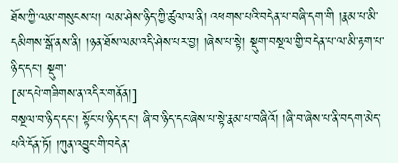ཐོས་ཀྱི་ལམ་གསུངས་པ། ལམ་ཤེས་ཉིད་ཀྱི་ཚུལ་ལ་ནི། འཕགས་པའི་བདེན་པ་བཞི་དག་གི །རྣམ་པ་མི་དམིགས་སྒོ་ནས་ནི། །ཉན་ཐོས་ལམ་འདི་ཤེས་པར་བྱ། །ཞེས་པ་སྟེ། སྡུག་བསྔལ་གྱི་བདེན་པ་ལ་མི་རྟག་པ་ཉིད་དང་། སྡུག་
[མ་དཔེ་གཟིགས་ན་འདིར་གནོན།]
བསྔལ་བ་ཉིད་དང་། སྟོང་པ་ཉིད་དང་། ཞི་བ་ཉིད་དང་ཞེས་པ་སྟེ་རྣམ་པ་བཞིའོ། །ཞི་བ་ཞེས་པ་ནི་བདག་མེད་པའི་དོན་ཏོ། །ཀུན་འབྱུང་གི་བདེན་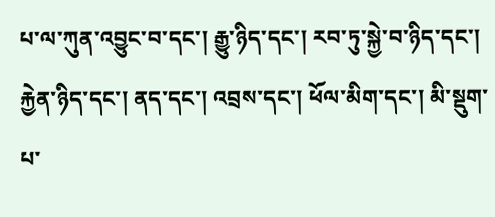པ་ལ་ཀུན་འབྱུང་བ་དང་། རྒྱུ་ཉིད་དང་། རབ་ཏུ་སྐྱེ་བ་ཉིད་དང་། རྐྱེན་ཉིད་དང་། ནད་དང་། འབྲས་དང་། ཕོལ་མིག་དང་། མི་སྡུག་པ་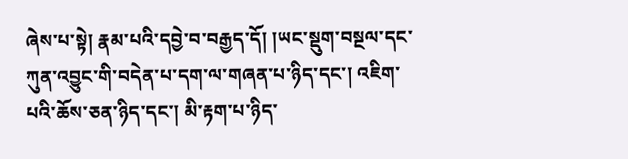ཞེས་པ་སྟེ། རྣམ་པའི་དབྱེ་བ་བརྒྱད་དོ། །ཡང་སྡུག་བསྔལ་དང་ཀུན་འབྱུང་གི་བདེན་པ་དག་ལ་གཞན་པ་ཉིད་དང་། འཇིག་པའི་ཆོས་ཅན་ཉིད་དང་། མི་རྟག་པ་ཉིད་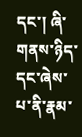དང་། ཞི་གནས་ཉིད་དང་ཞེས་པ་ནི་རྣམ་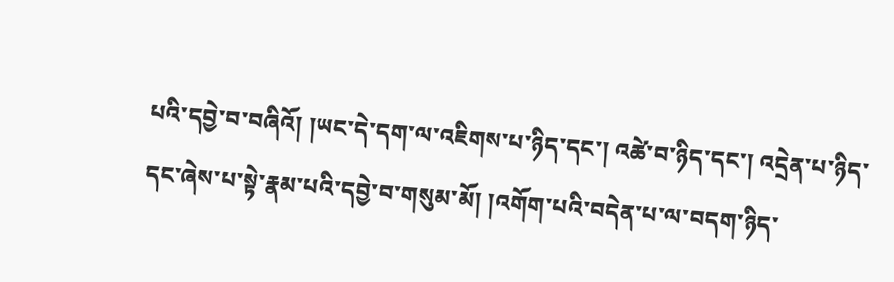པའི་དབྱེ་བ་བཞིའོ། །ཡང་དེ་དག་ལ་འཇིགས་པ་ཉིད་དང་། འཚེ་བ་ཉིད་དང་། འདྲེན་པ་ཉིད་དང་ཞེས་པ་སྟེ་རྣམ་པའི་དབྱེ་བ་གསུམ་མོ། །འགོག་པའི་བདེན་པ་ལ་བདག་ཉིད་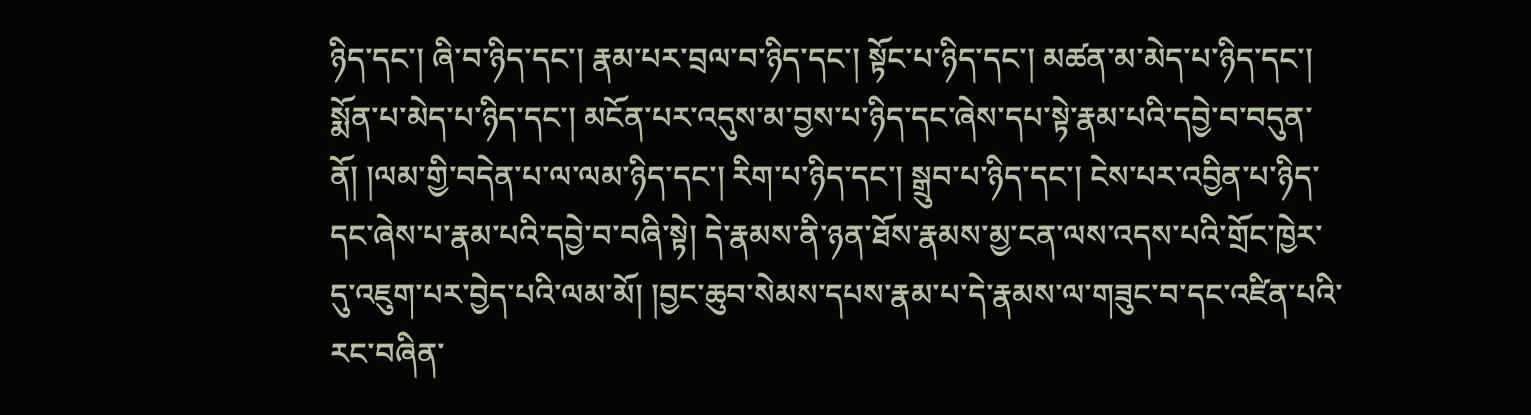ཉིད་དང་། ཞི་བ་ཉིད་དང་། རྣམ་པར་བྲལ་བ་ཉིད་དང་། སྟོང་པ་ཉིད་དང་། མཚན་མ་མེད་པ་ཉིད་དང་། སྨོན་པ་མེད་པ་ཉིད་དང་། མངོན་པར་འདུས་མ་བྱས་པ་ཉིད་དང་ཞེས་དཔ་སྟེ་རྣམ་པའི་དབྱེ་བ་བདུན་ནོ། །ལམ་གྱི་བདེན་པ་ལ་ལམ་ཉིད་དང་། རིག་པ་ཉིད་དང་། སྒྲུབ་པ་ཉིད་དང་། ངེས་པར་འབྱིན་པ་ཉིད་དང་ཞེས་པ་རྣམ་པའི་དབྱེ་བ་བཞི་སྟེ། དེ་རྣམས་ནི་ཉན་ཐོས་རྣམས་མྱ་ངན་ལས་འདས་པའི་གྲོང་ཁྱེར་དུ་འཇུག་པར་བྱེད་པའི་ལམ་མོ། །བྱང་ཆུབ་སེམས་དཔས་རྣམ་པ་དེ་རྣམས་ལ་གཟུང་བ་དང་འཛིན་པའི་རང་བཞིན་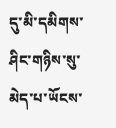དུ་མི་དམིགས་ཤིང་གཉིས་སུ་མེད་པ་ཡོངས་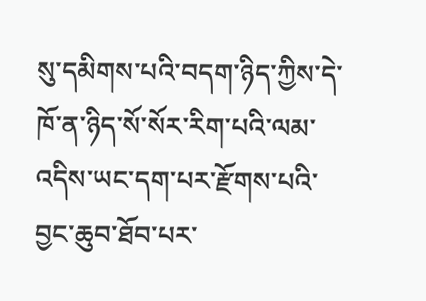སུ་དམིགས་པའི་བདག་ཉིད་ཀྱིས་དེ་ཁོ་ན་ཉིད་སོ་སོར་རིག་པའི་ལམ་འདིས་ཡང་དག་པར་རྫོགས་པའི་བྱང་ཆུབ་ཐོབ་པར་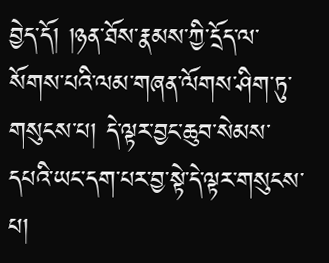བྱེད་དོ། །ཉན་ཐོས་རྣམས་ཀྱི་དྲོད་ལ་སོགས་པའི་ལམ་གཞན་ལོགས་ཤིག་ཏུ་གསུངས་པ། དེ་ལྟར་བྱང་ཆུབ་སེམས་དཔའི་ཡང་དག་པར་བྱ་སྟེ་དེ་ལྟར་གསུངས་པ།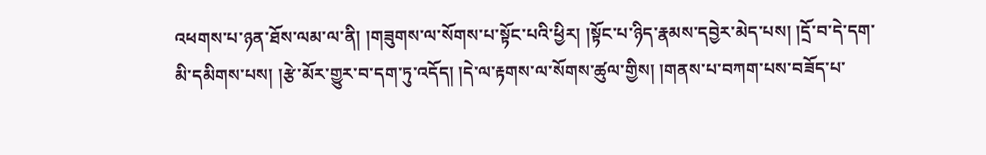འཕགས་པ་ཉན་ཐོས་ལམ་ལ་ནི། །གཟུགས་ལ་སོགས་པ་སྟོང་པའི་ཕྱིར། །སྟོང་པ་ཉིད་རྣམས་དབྱེར་མེད་པས། །དྲོ་བ་དེ་དག་མི་དམིགས་པས། །རྩེ་མོར་གྱུར་བ་དག་ཏུ་འདོད། །དེ་ལ་རྟགས་ལ་སོགས་ཚུལ་གྱིས། །གནས་པ་བཀག་པས་བཟོད་པ་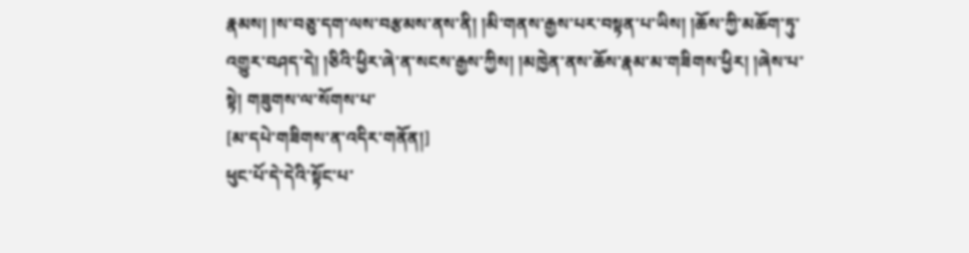རྣམས། །ས་བཅུ་དག་ལས་བརྩམས་ནས་ནི། །མི་གནས་རྒྱས་པར་བསྟན་པ་ཡིས། །ཆོས་ཀྱི་མཆོག་ཏུ་འགྱུར་བཤད་དེ། །ཅིའི་ཕྱིར་ཞེ་ན་སངས་རྒྱས་ཀྱིས། །མཁྱེན་ནས་ཆོས་རྣམ་མ་གཟིགས་ཕྱིར། །ཞེས་པ་སྟེ། གཟུགས་ལ་སོགས་པ་
[མ་དཔེ་གཟིགས་ན་འདིར་གནོན།]
ཕུང་པོ་དེ་དེའི་སྟོང་པ་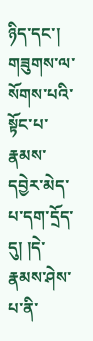ཉིད་དང་། གཟུགས་ལ་སོགས་པའི་སྟོང་པ་རྣམས་དབྱེར་མེད་པ་དག་དྲོད་དུ། །དེ་རྣམས་ཤེས་པ་ནི་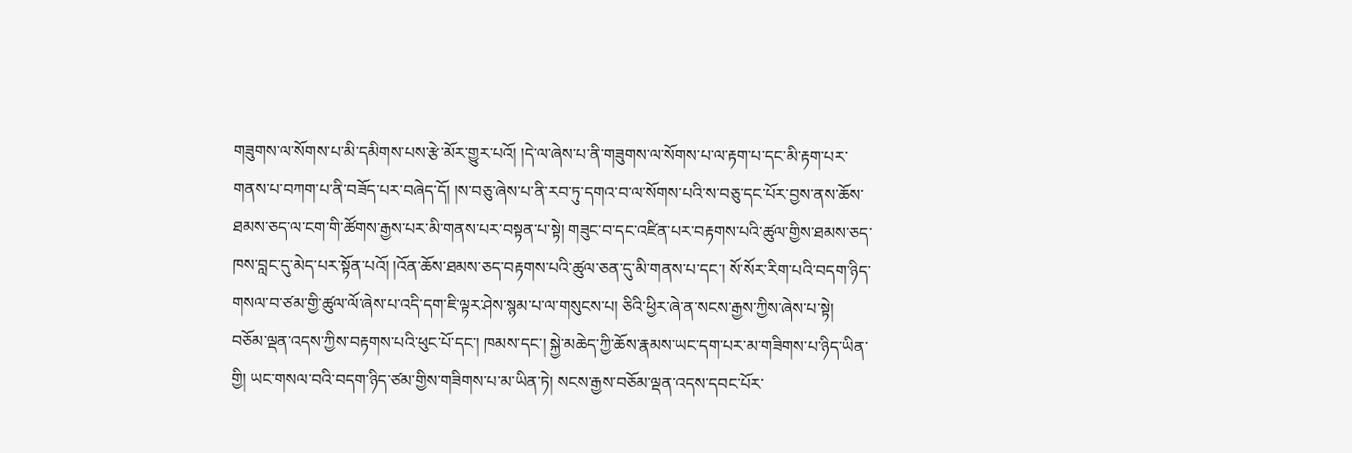གཟུགས་ལ་སོགས་པ་མི་དམིགས་པས་རྩེ་མོར་གྱུར་པའོ། །དེ་ལ་ཞེས་པ་ནི་གཟུགས་ལ་སོགས་པ་ལ་རྟག་པ་དང་མི་རྟག་པར་གནས་པ་བཀག་པ་ནི་བཟོད་པར་བཞེད་དོ། །ས་བཅུ་ཞེས་པ་ནི་རབ་ཏུ་དགའ་བ་ལ་སོགས་པའི་ས་བཅུ་དང་པོར་བྱས་ནས་ཆོས་ཐམས་ཅད་ལ་ངག་གི་ཚོགས་རྒྱས་པར་མི་གནས་པར་བསྟན་པ་སྟེ། གཟུང་བ་དང་འཛིན་པར་བརྟགས་པའི་ཚུལ་གྱིས་ཐམས་ཅད་ཁས་བླང་དུ་མེད་པར་སྟོན་པའོ། །འོན་ཆོས་ཐམས་ཅད་བརྟགས་པའི་ཚུལ་ཅན་དུ་མི་གནས་པ་དང་། སོ་སོར་རིག་པའི་བདག་ཉིད་གསལ་བ་ཙམ་གྱི་ཚུལ་ལོ་ཞེས་པ་འདི་དག་ཇི་ལྟར་ཤེས་སྙམ་པ་ལ་གསུངས་པ། ཅིའི་ཕྱིར་ཞེ་ན་སངས་རྒྱས་ཀྱིས་ཞེས་པ་སྟེ། བཅོམ་ལྡན་འདས་ཀྱིས་བརྟགས་པའི་ཕུང་པོ་དང་། ཁམས་དང་། སྐྱེ་མཆེད་ཀྱི་ཆོས་རྣམས་ཡང་དག་པར་མ་གཟིགས་པ་ཉིད་ཡིན་གྱི། ཡང་གསལ་བའི་བདག་ཉིད་ཙམ་གྱིས་གཟིགས་པ་མ་ཡིན་ཏེ། སངས་རྒྱས་བཅོམ་ལྡན་འདས་དབང་པོར་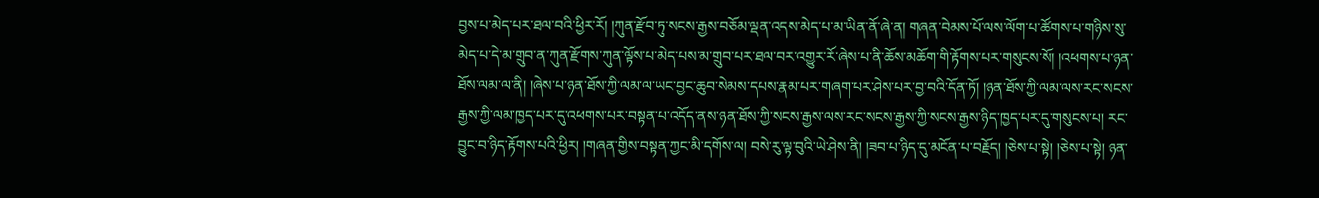བྱས་པ་མེད་པར་ཐལ་བའི་ཕྱིར་རོ། །ཀུན་རྫོབ་ཏུ་སངས་རྒྱས་བཅོམ་ལྡན་འདས་མེད་པ་མ་ཡིན་ནོ་ཞེ་ན། གཞན་བེམས་པོ་ལས་ལོག་པ་ཚོགས་པ་གཉིས་སུ་མེད་པ་དེ་མ་གྲུབ་ན་ཀུན་རྫོགས་ཀུན་ལྟོས་པ་མེད་པས་མ་གྲུབ་པར་ཐལ་བར་འགྱུར་རོ་ཞེས་པ་ནི་ཆོས་མཆོག་གི་རྟོགས་པར་གསུངས་སོ། །འཕགས་པ་ཉན་ཐོས་ལམ་ལ་ནི། །ཞེས་པ་ཉན་ཐོས་ཀྱི་ལམ་ལ་ཡང་བྱང་ཆུབ་སེམས་དཔས་རྣམ་པར་གཞག་པར་ཤེས་པར་བྱ་བའི་དོན་ཏོ། །ཉན་ཐོས་ཀྱི་ལམ་ལས་རང་སངས་རྒྱས་ཀྱི་ལམ་ཁྱད་པར་དུ་འཕགས་པར་བསྟན་པ་འདོད་ནས་ཉན་ཐོས་ཀྱི་སངས་རྒྱས་ལས་རང་སངས་རྒྱས་ཀྱི་སངས་རྒྱས་ཉིད་ཁྱད་པར་དུ་གསུངས་པ། རང་བྱུང་བ་ཉིད་རྟོགས་པའི་ཕྱིར། །གཞན་གྱིས་བསྟན་ཀྱང་མི་དགོས་ལ། བསེ་རུ་ལྟ་བུའི་ཡེ་ཤེས་ནི། །ཟབ་པ་ཉིད་དུ་མངོན་པ་བརྗོད། །ཅེས་པ་སྟེ། །ཅེས་པ་སྟེ། ཉན་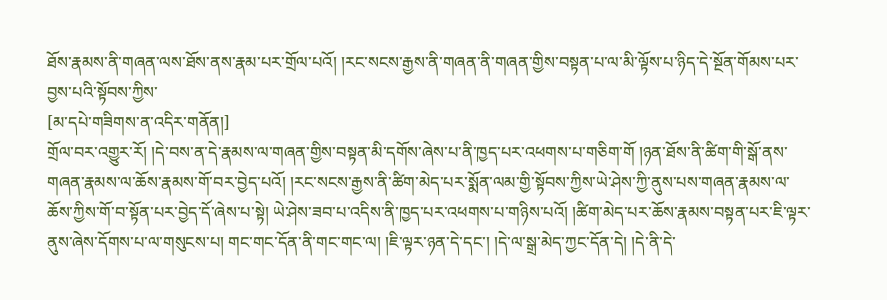ཐོས་རྣམས་ནི་གཞན་ལས་ཐོས་ནས་རྣམ་པར་གྲོལ་པའོ། །རང་སངས་རྒྱས་ནི་གཞན་ནི་གཞན་གྱིས་བསྟན་པ་ལ་མི་ལྟོས་པ་ཉིད་དེ་སྔོན་གོམས་པར་བྱས་པའི་སྟོབས་ཀྱིས་
[མ་དཔེ་གཟིགས་ན་འདིར་གནོན།]
གྲོལ་བར་འགྱུར་རོ། །དེ་བས་ན་དེ་རྣམས་ལ་གཞན་གྱིས་བསྟན་མི་དགོས་ཞེས་པ་ནི་ཁྱད་པར་འཕགས་པ་གཅིག་གོ །ཉན་ཐོས་ནི་ཚིག་གི་སྒོ་ནས་གཞན་རྣམས་ལ་ཆོས་རྣམས་གོ་བར་བྱེད་པའོ། །རང་སངས་རྒྱས་ནི་ཚིག་མེད་པར་སྨོན་ལམ་གྱི་སྟོབས་ཀྱིས་ཡེ་ཤེས་ཀྱི་ནུས་པས་གཞན་རྣམས་ལ་ཆོས་ཀྱིས་གོ་བ་སྟོན་པར་བྱེད་དོ་ཞེས་པ་སྟེ། ཡེ་ཤེས་ཟབ་པ་འདིས་ནི་ཁྱད་པར་འཕགས་པ་གཉིས་པའོ། །ཚིག་མེད་པར་ཆོས་རྣམས་བསྟན་པར་ཇི་ལྟར་ནུས་ཞེས་དོགས་པ་ལ་གསུངས་པ། གང་གང་དོན་ནི་གང་གང་ལ། །ཇི་ལྟར་ཉན་དེ་དང་། །དེ་ལ་སྒྲ་མེད་ཀྱང་དོན་དེ། །དེ་ནི་དེ་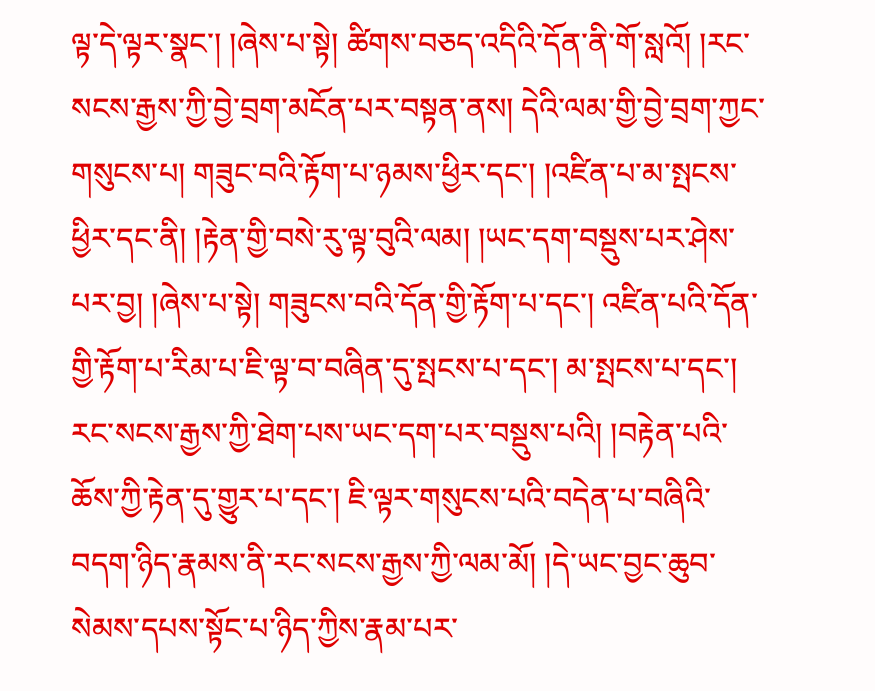ལྟ་དེ་ལྟར་སྣང་། །ཞེས་པ་སྟེ། ཚིགས་བཅད་འདིའི་དོན་ནི་གོ་སླའོ། །རང་སངས་རྒྱས་ཀྱི་བྱེ་བྲག་མངོན་པར་བསྟན་ནས། དེའི་ལམ་གྱི་བྱེ་བྲག་ཀྱང་གསུངས་པ། གཟུང་བའི་རྟོག་པ་ཉམས་ཕྱིར་དང་། །འཛིན་པ་མ་སྤངས་ཕྱིར་དང་ནི། །རྟེན་གྱི་བསེ་རུ་ལྟ་བུའི་ལམ། །ཡང་དག་བསྡུས་པར་ཤེས་པར་བྱ། །ཞེས་པ་སྟེ། གཟུངས་བའི་དོན་གྱི་རྟོག་པ་དང་། འཛིན་པའི་དོན་གྱི་རྟོག་པ་རིམ་པ་ཇི་ལྟ་བ་བཞིན་དུ་སྤངས་པ་དང་། མ་སྤངས་པ་དང་། རང་སངས་རྒྱས་ཀྱི་ཐེག་པས་ཡང་དག་པར་བསྡུས་པའི། །བརྟེན་པའི་ཆོས་ཀྱི་རྟེན་དུ་གྱུར་པ་དང་། ཇི་ལྟར་གསུངས་པའི་བདེན་པ་བཞིའི་བདག་ཉིད་རྣམས་ནི་རང་སངས་རྒྱས་ཀྱི་ལམ་མོ། །དེ་ཡང་བྱང་ཆུབ་སེམས་དཔས་སྟོང་པ་ཉིད་ཀྱིས་རྣམ་པར་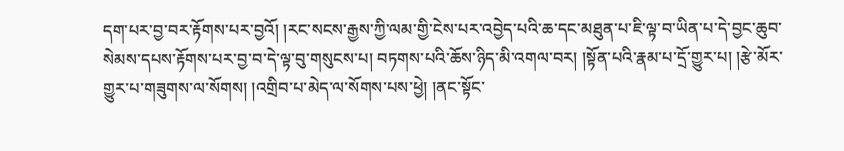དག་པར་བྱ་བར་རྟོགས་པར་བྱའོ། །རང་སངས་རྒྱས་ཀྱི་ལམ་གྱི་ངེས་པར་འབྱེད་པའི་ཆ་དང་མཐུན་པ་ཇི་ལྟ་བ་ཡིན་པ་དེ་བྱང་ཆུབ་སེམས་དཔས་རྟོགས་པར་བྱ་བ་དེ་ལྟ་བུ་གསུངས་པ། བཏགས་པའི་ཆོས་ཉིད་མི་འགལ་བར། །སྟོན་པའི་རྣམ་པ་དྲོ་གྱུར་པ། །རྩེ་མོར་གྱུར་པ་གཟུགས་ལ་སོགས། །འགྲིབ་པ་མེད་ལ་སོགས་པས་ཕྱེ། །ནང་སྟོང་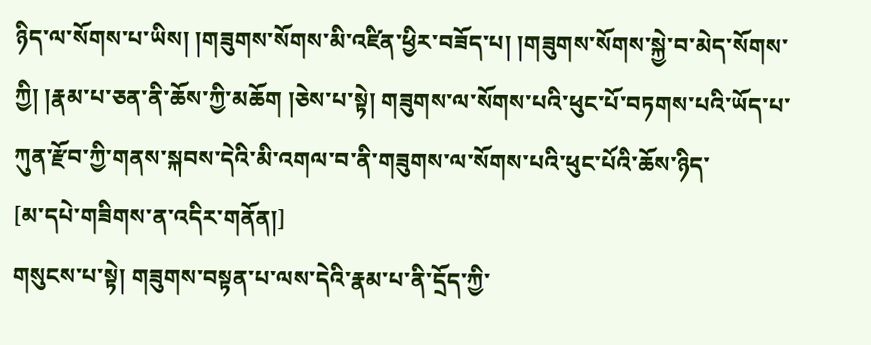ཉིད་ལ་སོགས་པ་ཡིས། །གཟུགས་སོགས་མི་འཛིན་ཕྱིར་བཟོད་པ། །གཟུགས་སོགས་སྐྱེ་བ་མེད་སོགས་ཀྱི། །རྣམ་པ་ཅན་ནི་ཆོས་ཀྱི་མཆོག །ཅེས་པ་སྟེ། གཟུགས་ལ་སོགས་པའི་ཕུང་པོ་བཏགས་པའི་ཡོད་པ་ཀུན་རྫོབ་ཀྱི་གནས་སྐབས་དེའི་མི་འགལ་བ་ནི་གཟུགས་ལ་སོགས་པའི་ཕུང་པོའི་ཆོས་ཉིད་
[མ་དཔེ་གཟིགས་ན་འདིར་གནོན།]
གསུངས་པ་སྟེ། གཟུགས་བསྟན་པ་ལས་དེའི་རྣམ་པ་ནི་དྲོད་ཀྱི་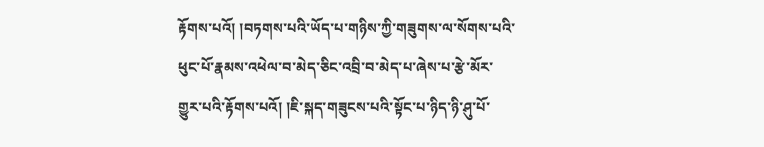རྟོགས་པའོ། །བཏགས་པའི་ཡོད་པ་གཉིས་ཀྱི་གཟུགས་ལ་སོགས་པའི་ཕུང་པོ་རྣམས་འཕེལ་བ་མེད་ཅིང་འབྲི་བ་མེད་པ་ཞེས་པ་རྩེ་མོར་གྱུར་པའི་རྟོགས་པའོ། །ཇི་སྐད་གཟུངས་པའི་སྟོང་པ་ཉིད་ཉི་ཤུ་པོ་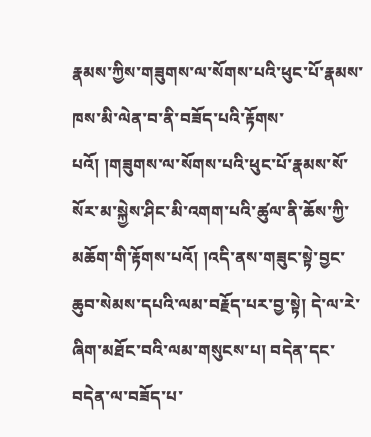རྣམས་ཀྱིས་གཟུགས་ལ་སོགས་པའི་ཕུང་པོ་རྣམས་ཁས་མི་ལེན་བ་ནི་བཟོད་པའི་རྟོགས་པའོ། །གཟུགས་ལ་སོགས་པའི་ཕུང་པོ་རྣམས་སོ་སོར་མ་སྐྱེས་ཤིང་མི་འགག་པའི་ཚུལ་ནི་ཆོས་ཀྱི་མཆོག་གི་རྟོགས་པའོ། །འདི་ནས་གཟུང་སྟེ་བྱང་ཆུབ་སེམས་དཔའི་ལམ་བརྗོད་པར་བྱ་སྟེ། དེ་ལ་རེ་ཞིག་མཐོང་བའི་ལམ་གསུངས་པ། བདེན་དང་བདེན་ལ་བཟོད་པ་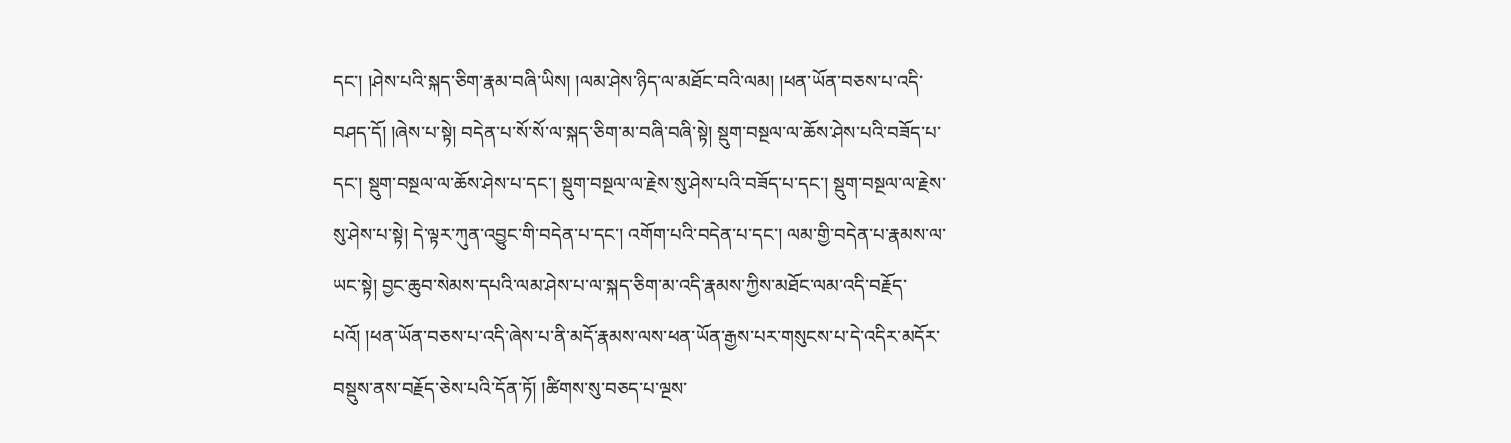དང་། །ཤེས་པའི་སྐད་ཅིག་རྣམ་བཞི་ཡིས། །ལམ་ཤེས་ཉིད་ལ་མཐོང་བའི་ལམ། །ཕན་ཡོན་བཅས་པ་འདི་བཤད་དོ། །ཞེས་པ་སྟེ། བདེན་པ་སོ་སོ་ལ་སྐད་ཅིག་མ་བཞི་བཞི་སྟེ། སྡུག་བསྔལ་ལ་ཆོས་ཤེས་པའི་བཟོད་པ་དང་། སྡུག་བསྔལ་ལ་ཆོས་ཤེས་པ་དང་། སྡུག་བསྔལ་ལ་རྗེས་སུ་ཤེས་པའི་བཟོད་པ་དང་། སྡུག་བསྔལ་ལ་རྗེས་སུ་ཤེས་པ་སྟེ། དེ་ལྟར་ཀུན་འབྱུང་གི་བདེན་པ་དང་། འགོག་པའི་བདེན་པ་དང་། ལམ་གྱི་བདེན་པ་རྣམས་ལ་ཡང་སྟེ། བྱང་ཆུབ་སེམས་དཔའི་ལམ་ཤེས་པ་ལ་སྐད་ཅིག་མ་འདི་རྣམས་ཀྱིས་མཐོང་ལམ་འདི་བརྗོད་པའོ། །ཕན་ཡོན་བཅས་པ་འདི་ཞེས་པ་ནི་མདོ་རྣམས་ལས་ཕན་ཡོན་རྒྱས་པར་གསུངས་པ་དེ་འདིར་མདོར་བསྡུས་ནས་བརྗོད་ཅེས་པའི་དོན་ཏོ། །ཚིགས་སུ་བཅད་པ་ལྔས་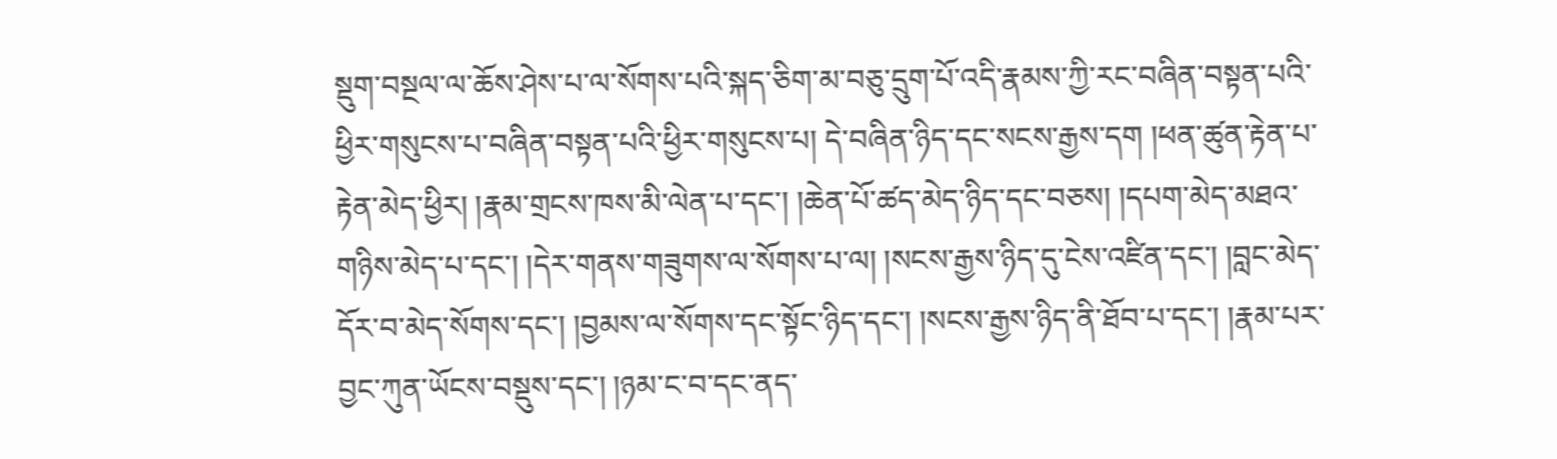སྡུག་བསྔལ་ལ་ཆོས་ཤེས་པ་ལ་སོགས་པའི་སྐད་ཅིག་མ་བཅུ་དྲུག་པོ་འདི་རྣམས་ཀྱི་རང་བཞིན་བསྟན་པའི་ཕྱིར་གསུངས་པ་བཞིན་བསྟན་པའི་ཕྱིར་གསུངས་པ། དེ་བཞིན་ཉིད་དང་སངས་རྒྱས་དག །ཕན་ཚུན་རྟེན་པ་རྟེན་མེད་ཕྱིར། །རྣམ་གྲངས་ཁས་མི་ལེན་པ་དང་། །ཆེན་པོ་ཚད་མེད་ཉིད་དང་བཅས། །དཔག་མེད་མཐའ་གཉིས་མེད་པ་དང་། །དེར་གནས་གཟུགས་ལ་སོགས་པ་ལ། །སངས་རྒྱས་ཉིད་དུ་ངེས་འཛིན་དང་། །བླང་མེད་དོར་བ་མེད་སོགས་དང་། །བྱམས་ལ་སོགས་དང་སྟོང་ཉིད་དང་། །སངས་རྒྱས་ཉིད་ནི་ཐོབ་པ་དང་། །རྣམ་པར་བྱང་ཀུན་ཡོངས་བསྡུས་དང་། །ཉམ་ང་བ་དང་ནད་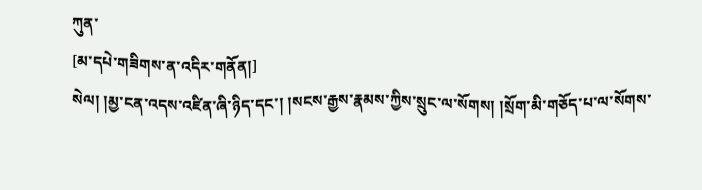ཀུན་
[མ་དཔེ་གཟིགས་ན་འདིར་གནོན།]
སེལ། །མྱ་ངན་འདས་འཛིན་ཞི་ཉིད་དང་། །སངས་རྒྱས་རྣམས་ཀྱིས་སྲུང་ལ་སོགས། །སྲོག་མི་གཅོད་པ་ལ་སོགས་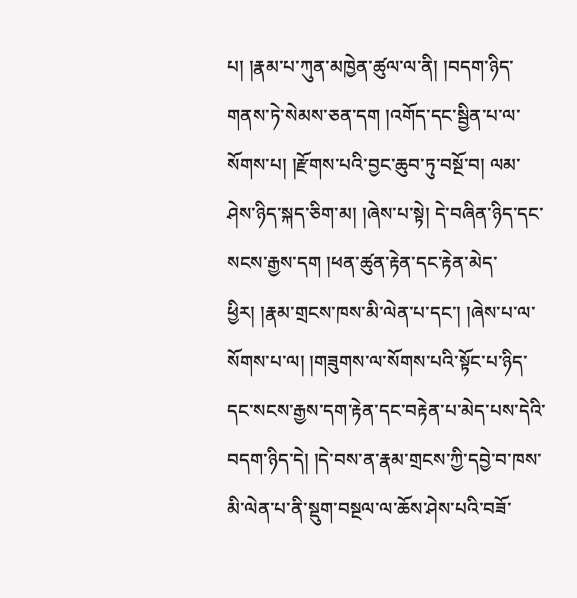པ། །རྣམ་པ་ཀུན་མཁྱེན་ཚུལ་ལ་ནི། །བདག་ཉིད་གནས་ཏེ་སེམས་ཅན་དག །འགོད་དང་སྦྱིན་པ་ལ་སོགས་པ། །རྫོགས་པའི་བྱང་ཆུབ་ཏུ་བསྔོ་བ། ལམ་ཤེས་ཉིད་སྐད་ཅིག་མ། །ཞེས་པ་སྟེ། དེ་བཞིན་ཉིད་དང་སངས་རྒྱས་དག །ཕན་ཚུན་རྟེན་དང་རྟེན་མེད་ཕྱིར། །རྣམ་གྲངས་ཁས་མི་ལེན་པ་དང་། །ཞེས་པ་ལ་སོགས་པ་ལ། །གཟུགས་ལ་སོགས་པའི་སྟོང་པ་ཉིད་དང་སངས་རྒྱས་དག་རྟེན་དང་བརྟེན་པ་མེད་པས་དེའི་བདག་ཉིད་དེ། །དེ་བས་ན་རྣམ་གྲངས་ཀྱི་དབྱེ་བ་ཁས་མི་ལེན་པ་ནི་སྡུག་བསྔལ་ལ་ཆོས་ཤེས་པའི་བཟོ་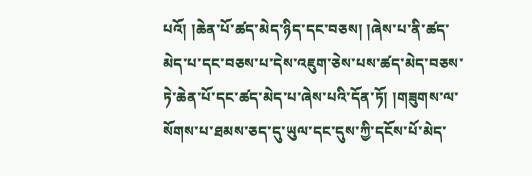པའོ། །ཆེན་པོ་ཚད་མེད་ཉིད་དང་བཅས། །ཞེས་པ་ནི་ཚད་མེད་པ་དང་བཅས་པ་དེས་འཇུག་ཅེས་པས་ཚད་མེད་བཅས་ཏེ་ཆེན་པོ་དང་ཚད་མེད་པ་ཞེས་པའི་དོན་ཏོ། །གཟུགས་ལ་སོགས་པ་ཐམས་ཅད་དུ་ཡུལ་དང་དུས་ཀྱི་དངོས་པོ་མེད་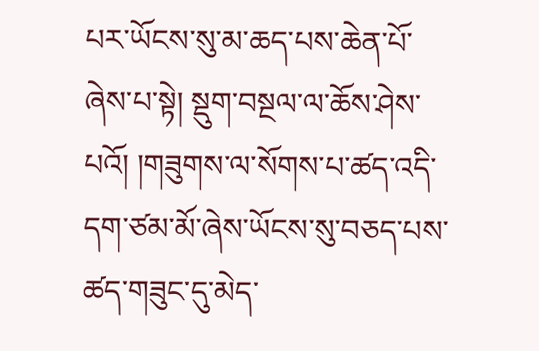པར་ཡོངས་སུ་མ་ཆད་པས་ཆེན་པོ་ཞེས་པ་སྟེ། སྡུག་བསྔལ་ལ་ཆོས་ཤེས་པའོ། །གཟུགས་ལ་སོགས་པ་ཚད་འདི་དག་ཙམ་མོ་ཞེས་ཡོངས་སུ་བཅད་པས་ཚད་གཟུང་དུ་མེད་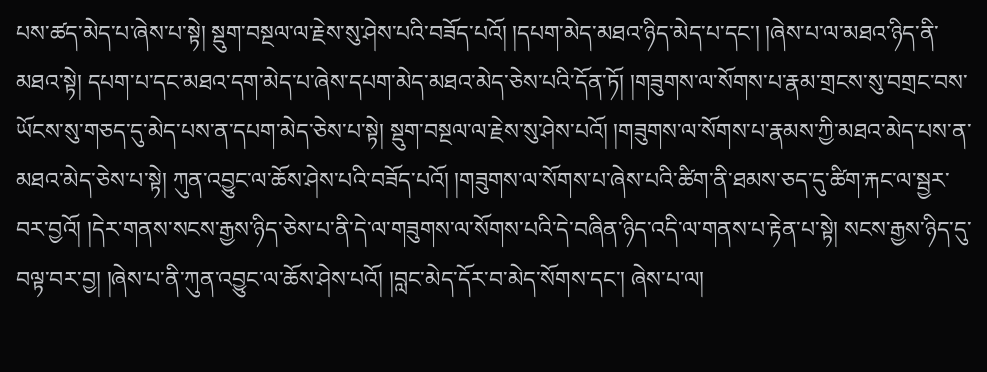པས་ཚད་མེད་པ་ཞེས་པ་སྟེ། སྡུག་བསྔལ་ལ་རྗེས་སུ་ཤེས་པའི་བཟོད་པའོ། །དཔག་མེད་མཐའ་ཉིད་མེད་པ་དང་། །ཞེས་པ་ལ་མཐའ་ཉིད་ནི་མཐའ་སྟེ། དཔག་པ་དང་མཐའ་དག་མེད་པ་ཞེས་དཔག་མེད་མཐའ་མེད་ཅེས་པའི་དོན་ཏོ། །གཟུགས་ལ་སོགས་པ་རྣམ་གྲངས་སུ་བགྲང་བས་ཡོངས་སུ་གཅད་དུ་མེད་པས་ན་དཔག་མེད་ཅེས་པ་སྟེ། སྡུག་བསྔལ་ལ་རྗེས་སུ་ཤེས་པའོ། །གཟུགས་ལ་སོགས་པ་རྣམས་ཀྱི་མཐའ་མེད་པས་ན་མཐའ་མེད་ཅེས་པ་སྟེ། ཀུན་འབྱུང་ལ་ཆོས་ཤེས་པའི་བཟོད་པའོ། །གཟུགས་ལ་སོགས་པ་ཞེས་པའི་ཚིག་ནི་ཐམས་ཅད་དུ་ཚིག་རྐང་ལ་སྦྱར་བར་བྱའོ། །དེར་གནས་སངས་རྒྱས་ཉིད་ཅེས་པ་ནི་དེ་ལ་གཟུགས་ལ་སོགས་པའི་དེ་བཞིན་ཉིད་འདི་ལ་གནས་པ་རྟེན་པ་སྟེ། སངས་རྒྱས་ཉིད་དུ་བལྟ་བར་བྱ། །ཞེས་པ་ནི་ཀུན་འབྱུང་ལ་ཆོས་ཤེས་པའོ། །བླང་མེད་དོར་བ་མེད་སོགས་དང་། ཞེས་པ་ལ།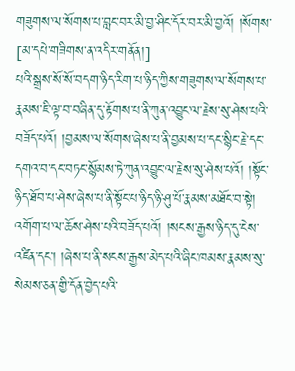གཟུགས་ལ་སོགས་པ་བླང་བར་མི་བྱ་ཤིང་དོར་བར་མི་བྱའོ། །སོགས་
[མ་དཔེ་གཟིགས་ན་འདིར་གནོན།]
པའི་སྒྲས་སོ་སོ་བདག་ཉིད་རིག་པ་ཉིད་ཀྱིས་གཟུགས་ལ་སོགས་པ་རྣམས་ཇི་ལྟ་བ་བཞིན་དུ་རྟོགས་པ་ནི་ཀུན་འབྱུང་ལ་རྗེས་སུ་ཤེས་པའི་བཟོད་པའོ། །བྱམས་ལ་སོགས་ཞེས་པ་ནི་བྱམས་པ་དང་སྙིང་རྗེ་དང་དགའ་བ་དང་བཏང་སྙོམས་ཏེ་ཀུན་འབྱུང་ལ་རྗེས་སུ་ཤེས་པའོ། །སྟོང་ཉིད་ཐོབ་པ་ཤེས་ཞེས་པ་ནི་སྟོང་པ་ཉིད་ཉི་ཤུ་པོ་རྣམས་མཐོང་བ་སྟེ། འགོག་པ་ལ་ཆོས་ཤེས་པའི་བཟོད་པའོ། །སངས་རྒྱས་ཉིད་དུ་ངེས་འཛིན་དང་། །ཞེས་པ་ནི་སངས་རྒྱས་མེད་པའི་ཞིང་ཁམས་རྣམས་སུ་སེམས་ཅན་གྱི་དོན་བྱེད་པའི་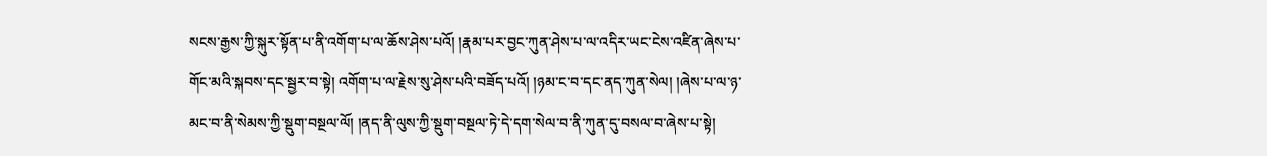སངས་རྒྱས་ཀྱི་སྐུར་སྟོན་པ་ནི་འགོག་པ་ལ་ཆོས་ཤེས་པའོ། །རྣམ་པར་བྱང་ཀུན་ཤེས་པ་ལ་འདིར་ཡང་ངེས་འཛིན་ཞེས་པ་གོང་མའི་སྐབས་དང་སྦྱར་བ་སྟེ། འགོག་པ་ལ་རྗེས་སུ་ཤེས་པའི་བཟོད་པའོ། །ཉམ་ང་བ་དང་ནད་ཀུན་སེལ། །ཞེས་པ་ལ་ཉ་མང་བ་ནི་སེམས་ཀྱི་སྡུག་བསྔལ་ལོ། །ནད་ནི་ལུས་ཀྱི་སྡུག་བསྔལ་ཏེ་དེ་དག་སེལ་བ་ནི་ཀུན་དུ་བསལ་བ་ཞེས་པ་སྟེ།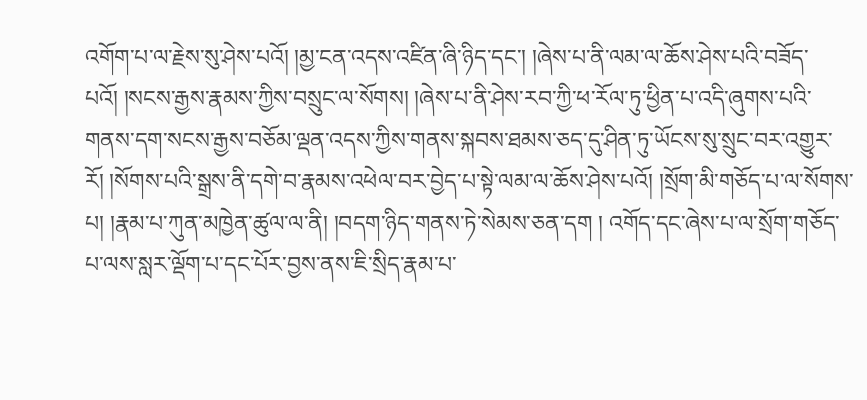འགོག་པ་ལ་རྗེས་སུ་ཤེས་པའོ། །མྱ་ངན་འདས་འཛིན་ཞི་ཉིད་དང་། །ཞེས་པ་ནི་ལམ་ལ་ཆོས་ཤེས་པའི་བཟོད་པའོ། །སངས་རྒྱས་རྣམས་ཀྱིས་བསྲུང་ལ་སོགས། །ཞེས་པ་ནི་ཤེས་རབ་ཀྱི་ཕ་རོལ་ཏུ་ཕྱིན་པ་འདི་ཞུགས་པའི་གནས་དག་སངས་རྒྱས་བཅོམ་ལྡན་འདས་ཀྱིས་གནས་སྐབས་ཐམས་ཅད་དུ་ཤིན་ཏུ་ཡོངས་སུ་སྲུང་བར་འགྱུར་རོ། །སོགས་པའི་སྒྲས་ནི་དགེ་བ་རྣམས་འཕེལ་བར་བྱེད་པ་སྟེ་ལམ་ལ་ཆོས་ཤེས་པའོ། །སྲོག་མི་གཅོད་པ་ལ་སོགས་པ། །རྣམ་པ་ཀུན་མཁྱེན་ཚུལ་ལ་ནི། །བདག་ཉིད་གནས་ཏེ་སེམས་ཅན་དག ། འགོད་དང་ཞེས་པ་ལ་སྲོག་གཅོད་པ་ལས་སླར་ལྡོག་པ་དང་པོར་བྱས་ནས་ཇི་སྲིད་རྣམ་པ་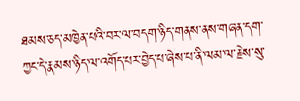ཐམས་ཅད་མཁྱེན་པའི་བར་ལ་བདག་ཉིད་གནས་ནས་གཞན་དག་ཀྱང་དེ་རྣམས་ཉིད་ལ་འགོད་པར་བྱེད་པ་ཞེས་པ་ནི་ལམ་ལ་རྗེས་སུ་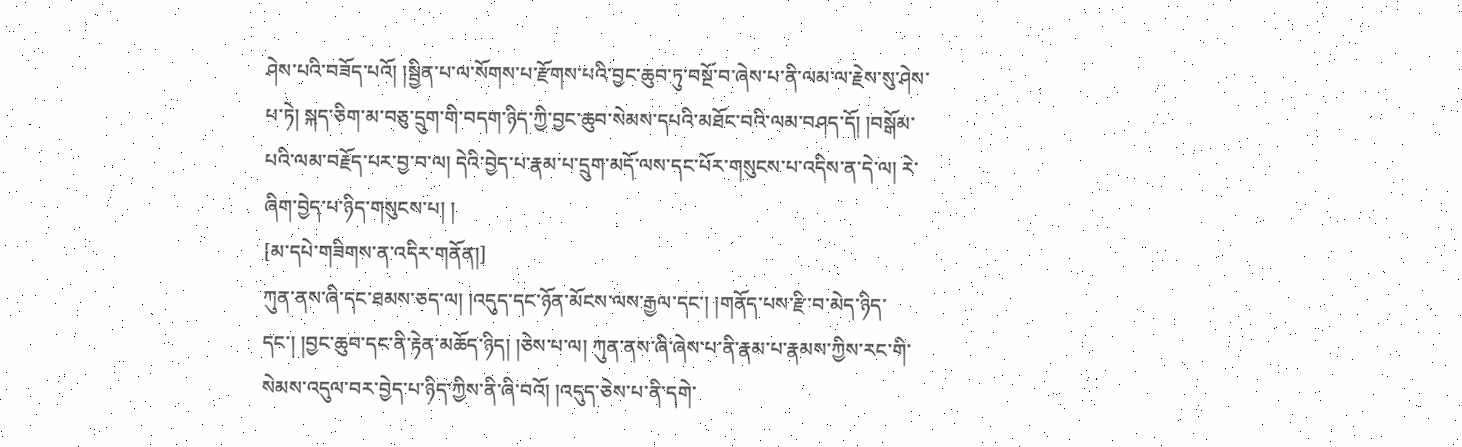ཤེས་པའི་བཟོད་པའོ། །སྦྱིན་པ་ལ་སོགས་པ་རྫོགས་པའི་བྱང་ཆུབ་ཏུ་བསྔོ་བ་ཞེས་པ་ནི་ལམ་ལ་རྗེས་སུ་ཤེས་པ་ཏེ། སྐད་ཅིག་མ་བཅུ་དྲུག་གི་བདག་ཉིད་ཀྱི་བྱང་ཆུབ་སེམས་དཔའི་མཐོང་བའི་ལམ་བཤད་དོ། །བསྒོམ་པའི་ལམ་བརྗོད་པར་བྱ་བ་ལ། དེའི་བྱེད་པ་རྣམ་པ་དྲུག་མདོ་ལས་དང་པོར་གསུངས་པ་འདིས་ན་དེ་ལ། རེ་ཞིག་བྱེད་པ་ཉིད་གསུངས་པ། །
[མ་དཔེ་གཟིགས་ན་འདིར་གནོན།]
ཀུན་ནས་ཞི་དང་ཐམས་ཅད་ལ། །འདུད་དང་ཉོན་མོངས་ལས་རྒྱལ་དང་། །གནོད་པས་རྫི་བ་མེད་ཉིད་དང་། །བྱང་ཆུབ་དང་ནི་རྟེན་མཆོད་ཉིད། །ཅེས་པ་ལ། ཀུན་ནས་ཞི་ཞེས་པ་ནི་རྣམ་པ་རྣམས་ཀྱིས་རང་གི་སེམས་འདུལ་བར་བྱེད་པ་ཉིད་ཀྱིས་ནི་ཞི་བའོ། །འདུད་ཅེས་པ་ནི་དགེ་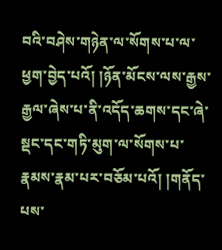བའི་བཤེས་གཉེན་ལ་སོགས་པ་ལ་ཕྱག་བྱེད་པའོ། །ཉོན་མོངས་ལས་རྒྱས་རྒྱལ་ཞེས་པ་ནི་འདོད་ཆགས་དང་ཞེ་སྡང་དང་གཏི་མུག་ལ་སོགས་པ་རྣམས་རྣམ་པར་བཅོམ་པའོ། །གནོད་པས་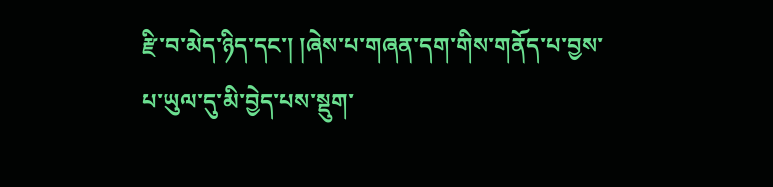རྫི་བ་མེད་ཉིད་དང་། །ཞེས་པ་གཞན་དག་གིས་གནོད་པ་བྱས་པ་ཡུལ་དུ་མི་བྱེད་པས་སྡུག་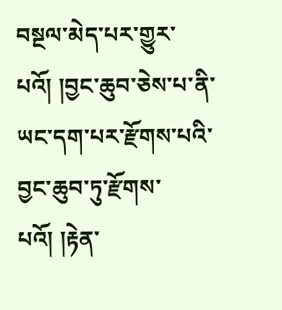བསྔལ་མེད་པར་གྱུར་པའོ། །བྱང་ཆུབ་ཅེས་པ་ནི་ཡང་དག་པར་རྫོགས་པའི་བྱང་ཆུབ་ཏུ་རྫོགས་པའོ། །རྟེན་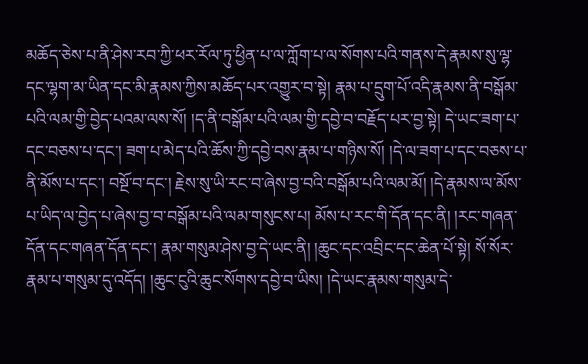མཆོད་ཅེས་པ་ནི་ཤེས་རབ་ཀྱི་ཕར་རོལ་ཏུ་ཕྱིན་པ་ལ་ཀློག་པ་ལ་སོགས་པའི་གནས་དེ་རྣམས་སུ་ལྷ་དང་ལྷག་མ་ཡིན་དང་མི་རྣམས་ཀྱིས་མཆོད་པར་འགྱུར་བ་སྟེ། རྣམ་པ་དྲུག་པོ་འདི་རྣམས་ནི་བསྒོམ་པའི་ལམ་གྱི་བྱེད་པའམ་ལས་སོ། །ད་ནི་བསྒོམ་པའི་ལམ་གྱི་དབྱེ་བ་བརྗོད་པར་བྱ་སྟེ། དེ་ཡང་ཟག་པ་དང་བཅས་པ་དང་། ཟག་པ་མེད་པའི་ཆོས་ཀྱི་དབྱེ་བས་རྣམ་པ་གཉིས་སོ། །དེ་ལ་ཟག་པ་དང་བཅས་པ་ནི་མོས་པ་དང་། བསྔོ་བ་དང་། རྗེས་སུ་ཡི་རང་བ་ཞེས་བྱ་བའི་བསྒོམ་པའི་ལམ་མོ། །དེ་རྣམས་ལ་མོས་པ་ཡིད་ལ་བྱེད་པ་ཞེས་བྱ་བ་བསྒོམ་པའི་ལམ་གསུངས་པ། མོས་པ་རང་གི་དོན་དང་ནི། །རང་གཞན་དོན་དང་གཞན་དོན་དང་། རྣམ་གསུམ་ཤེས་བྱ་དེ་ཡང་ནི། །ཆུང་དང་འབྲིང་དང་ཆེན་པོ་སྟེ། སོ་སོར་རྣམ་པ་གསུམ་དུ་འདོད། །ཆུང་ངུའི་ཆུང་སོགས་དབྱེ་བ་ཡིས། །དེ་ཡང་རྣམས་གསུམ་དེ་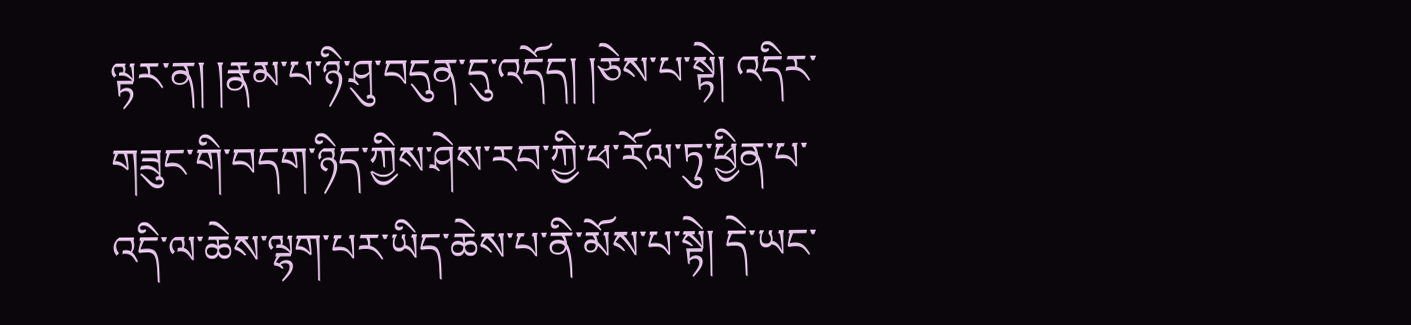ལྟར་ན། །རྣམ་པ་ཉི་ཤུ་བདུན་དུ་འདོད། །ཅེས་པ་སྟེ། འདིར་གཟུང་གི་བདག་ཉིད་ཀྱིས་ཤེས་རབ་ཀྱི་ཕ་རོལ་ཏུ་ཕྱིན་པ་འདི་ལ་ཆེས་ལྷག་པར་ཡིད་ཆེས་པ་ནི་མོས་པ་སྟེ། དེ་ཡང་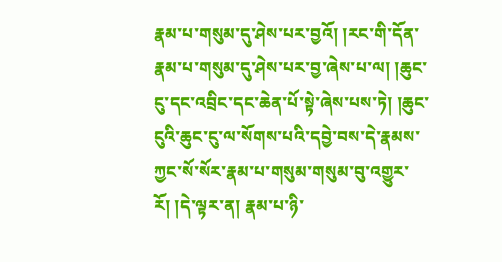རྣམ་པ་གསུམ་དུ་ཤེས་པར་བྱའོ། །རང་གི་དོན་རྣམ་པ་གསུམ་དུ་ཤེས་པར་བྱ་ཞེས་པ་ལ། །ཆུང་ངུ་དང་འབྲིང་དང་ཆེན་པོ་སྟེ་ཞེས་པས་ཏེ། །ཆུང་ངུའི་ཆུང་ངུ་ལ་སོགས་པའི་དབྱེ་བས་དེ་རྣམས་ཀྱང་སོ་སོར་རྣམ་པ་གསུམ་གསུམ་བུ་འགྱུར་རོ། །དེ་ལྟར་ན། རྣམ་པ་ཉི་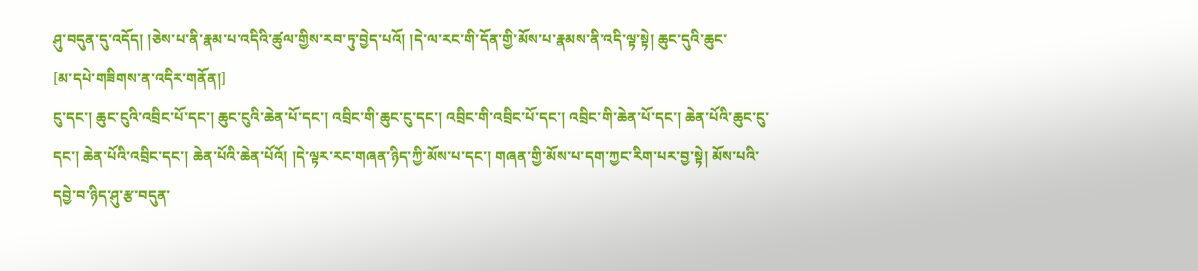ཤུ་བདུན་དུ་འདོད། །ཅེས་པ་ནི་རྣམ་པ་འདིའི་ཚུལ་གྱིས་རབ་ཏུ་བྱེད་པའོ། །དེ་ལ་རང་གི་དོན་གྱི་མོས་པ་རྣམས་ནི་འདི་ལྟ་སྟེ། ཆུང་དུའི་ཆུང་
[མ་དཔེ་གཟིགས་ན་འདིར་གནོན།]
ངུ་དང་། ཆུང་ངུའི་འབྲིང་པོ་དང་། ཆུང་ངུའི་ཆེན་པོ་དང་། འབྲིང་གི་ཆུང་ངུ་དང་། འབྲིང་གི་འབྲིང་པོ་དང་། འབྲིང་གི་ཆེན་པོ་དང་། ཆེན་པོའི་ཆུང་ངུ་དང་། ཆེན་པོའི་འབྲིང་དང་། ཆེན་པོའི་ཆེན་པོའོ། །དེ་ལྟར་རང་གཞན་ཉིད་ཀྱི་མོས་པ་དང་། གཞན་གྱི་མོས་པ་དག་ཀྱང་རིག་པར་བྱ་སྟེ། མོས་པའི་དབྱེ་བ་ཉིད་ཤུ་རྩ་བདུན་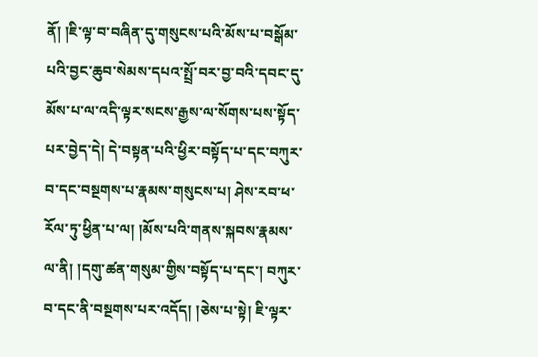ནོ། །ཇི་ལྟ་བ་བཞིན་དུ་གསུངས་པའི་མོས་པ་བསྒོམ་པའི་བྱང་ཆུབ་སེམས་དཔའ་སྤྲོ་བར་བྱ་བའི་དབང་དུ་མོས་པ་ལ་འདི་ལྟར་སངས་རྒྱས་ལ་སོགས་པས་སྟོད་པར་བྱེད་དེ། དེ་བསྟན་པའི་ཕྱིར་བསྟོད་པ་དང་བཀུར་བ་དང་བསྔགས་པ་རྣམས་གསུངས་པ། ཤེས་རབ་ཕ་རོལ་ཏུ་ཕྱིན་པ་ལ། །མོས་པའི་གནས་སྐབས་རྣམས་ལ་ནི། །དགུ་ཚན་གསུམ་གྱིས་བསྟོད་པ་དང་། བཀུར་བ་དང་ནི་བསྔགས་པར་འདོད། །ཅེས་པ་སྟེ། ཇི་ལྟར་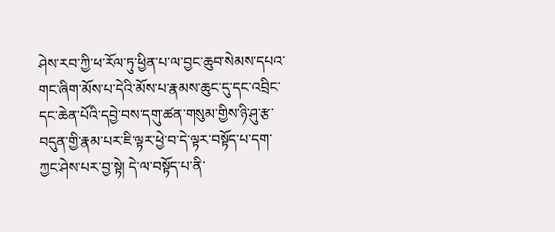ཤེས་རབ་ཀྱི་ཕ་རོལ་ཏུ་ཕྱིན་པ་ལ་བྱང་ཆུབ་སེམས་དཔའ་གང་ཞིག་མོས་པ་དེའི་མོས་པ་རྣམས་ཆུང་དུ་དང་འབྲིང་དང་ཆེན་པོའི་དབྱེ་བས་དགུ་ཚན་གསུམ་གྱིས་ཉི་ཤུ་རྩ་བདུན་གྱི་རྣམ་པར་ཇི་ལྟར་ཕྱེ་བ་དེ་ལྟར་བསྟོད་པ་དག་ཀྱང་ཤེས་པར་བྱ་སྟེ། དེ་ལ་བསྟོད་པ་ནི་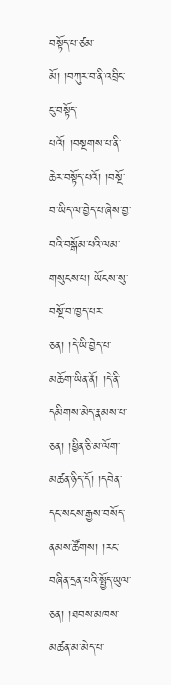བསྟོད་པ་ཙམ་མོ། །བཀུར་བ་ནི་འབྲིང་ངུ་བསྟོད་པའོ། །བསྔགས་པ་ནི་ཆེར་བསྟོད་པའོ། །བསྔོ་བ་ཡིད་ལ་བྱེད་པ་ཞེས་བྱ་བའི་བསྒོམ་པའི་ལམ་གསུངས་པ། ཡོངས་སུ་བསྔོ་བ་ཁྱད་པར་ཅན། །དེ་ཡི་བྱེད་པ་མཆོག་ཡིན་ནོ། །དེ་ནི་དམིགས་མེད་རྣམས་པ་ཅན། །ཕྱིན་ཅི་མ་ལོག་མཚན་ཉིད་དོ། །དབེན་དང་སངས་རྒྱས་བསོད་ནམས་ཚོགས། །རང་བཞིན་དྲན་པའི་སྤྱོད་ཡུལ་ཅན། །ཐབས་མཁས་མཚན་མ་མེད་པ་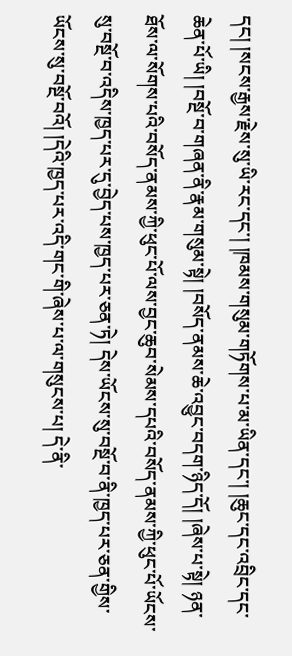དང། །སངས་རྒྱས་རྗེས་སུ་ཡི་རང་དང་། །ཁམས་གསུམ་གཏོགས་པ་མ་ཡིན་དང་། །ཆུང་དང་འབྲིང་དང་ཆེན་པོ་ཡི། །བསྔོ་བ་གཞན་ནི་རྣམ་གསུམ་སྟེ། །བསོད་ནམས་ཆེ་འབྱུང་བདག་ཉིད་དོ། །ཞེས་པ་སྟེ། ཉན་ཐོས་ལ་སོགས་པའི་བསོད་ནམས་ཀྱི་ཕུང་པོ་ལས་བྱང་ཆུབ་སེམས་དཔའི་བསོད་ནམས་ཀྱི་ཕུང་པོ་ཡོངས་སུ་བསྔོ་བ་འདིས་ཁྱད་པར་དུ་བྱེད་པས་ཁྱད་པར་ཅན་ཏེ། དེས་ཡོངས་སུ་བསྔོ་བ་ནི་ཁྱད་པར་ཅན་གྱིས་ཡོངས་སུ་བསྔོ་བའོ། །དེའི་ཁྱད་པར་འདི་གང་གི་ཞེས་པ་ལ་གསུངས་པ། དེ་ནི་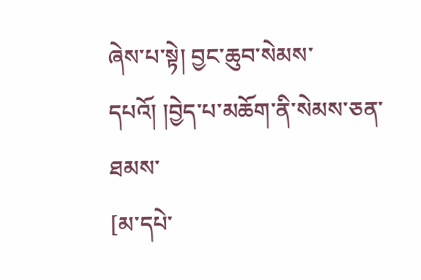ཞེས་པ་སྟེ། བྱང་ཆུབ་སེམས་དཔའོ། །བྱེད་པ་མཆོག་ནི་སེམས་ཅན་ཐམས་
[མ་དཔེ་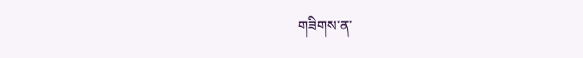གཟིགས་ན་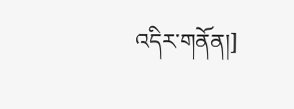འདིར་གནོན།]